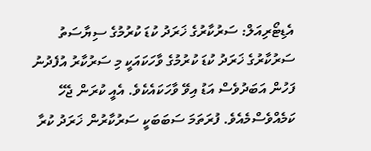އެޑިޓޯރިއަލް: ސަރުކާރުގެ ޚަރަދު ކުޑަ ކުރުމުގެ ސިޔާސަތު
ސަރުކާރުގެ ޚަރަދު ކުޑަ ކުރުމުގެ ވާހަކައަކީ މި ސަރުކާރު އުފެދުނު ފަހުން އަބަދުވެސް އަޑު އިވޭ ވާހަކައެކެވެ. އެއީ ކުރަން ޖެހޭ ކަމެއްވެސްމެއެވެ. ފުރަތަމަ ސަބަބަކީ ސަރުކާރުން ޚަރަދު ކުރާ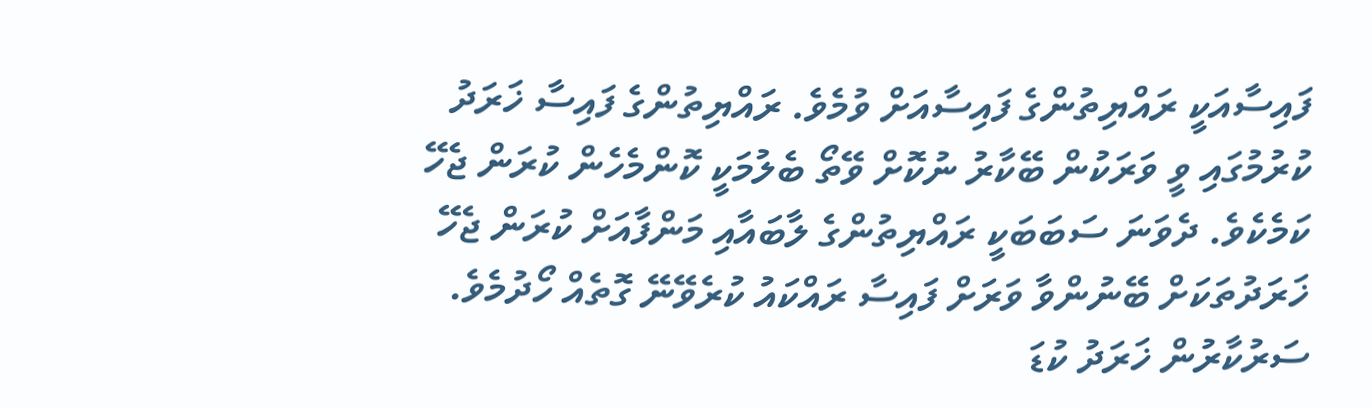ފައިސާއަކީ ރައްޔިތުންގެ ފައިސާއަށް ވުމެވެ. ރައްޔިތުންގެ ފައިސާ ޚަރަދު ކުރުމުގައި ވީ ވަރަކުން ބޭކާރު ނުކޮށް ވޭތޯ ބެލުމަކީ ކޮންމެހެން ކުރަން ޖެހޭ ކަމެކެވެ. ދެވަނަ ސަބަބަކީ ރައްޔިތުންގެ ލާބައާއި މަންފާއަށް ކުރަން ޖެހޭ ޚަރަދުތަކަށް ބޭނުންވާ ވަރަށް ފައިސާ ރައްކައު ކުރެވޭނޭ ގޮތެއް ހޯދުމެވެ.
ސަރުކާރުން ޚަރަދު ކުޑަ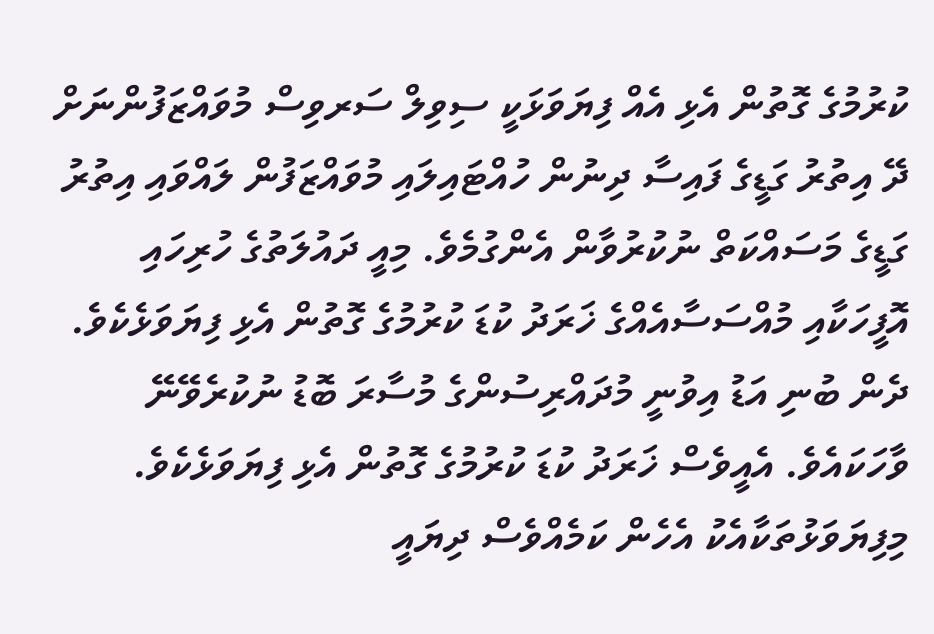ކުރުމުގެ ގޮތުން އެޅި އެއް ފިޔަވަޅަކީ ސިވިލް ސަރވިސް މުވައްޒަފުންނަށް ދޭ އިތުރު ގަޑީގެ ފައިސާ ދިނުން ހުއްޓައިލައި މުވައްޒަފުން ލައްވައި އިތުރު ގަޑީގެ މަސައްކަތް ނުކުރުވާން އެންގުމެވެ. މިއީ ދައުލަތުގެ ހުރިހައި އޮފީހަކާއި މުއްސަސާއެއްގެ ޚަރަދު ކުޑަ ކުރުމުގެ ގޮތުން އެޅި ފިޔަވަޅެކެވެ. ދެން ބުނި އަޑު އިވުނީ މުދައްރިސުންގެ މުސާރަ ބޮޑު ނުކުރެވޭނޭ ވާހަކައެވެ. އެއީވެސް ޚަރަދު ކުޑަ ކުރުމުގެ ގޮތުން އެޅި ފިޔަވަޅެކެވެ.
މިފިޔަވަޅުތަކާއެކު އެހެން ކަމެއްވެސް ދިޔައީ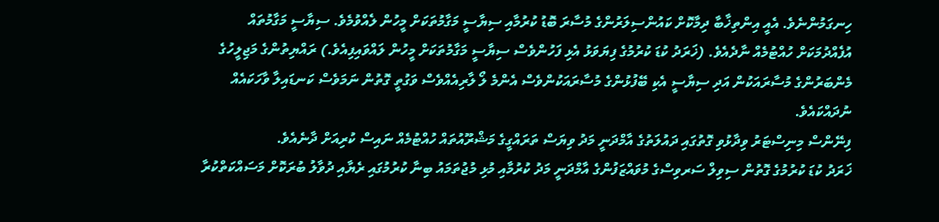ހިނގަމުންނެވެ. އެއީ އިންތިޚާބާ ދިމާކޮށް ކައުންސިލަރުންގެ މުސާރަ ބޮޑު ކުރުމާއި ސިޔާސީ މަގާމުތަކަށް މީހުން ލެއްވުމެވެ. ސިޔާސީ މަގާމުތައް އުފެއްދުމަކަށް ހުއްޓުމެއް ނާދެއެވެ. (ޚަރަދު ކުޑަ ކުރުމުގެ ފިޔަވަޅު އެޅި ފަހުންވެސް ސިޔާސީ މަގާމުތަކަށް މީހުން ލައްވައިފިއެވެ.) ރައްޔިތުންގެ މަޖިލީހުގެ މެންބަރުންގެ މުސާރައަކުން އަދި ސިޔާސީ އެކި ބޭފުޅުންގެ މުސާރައަކުންވެސް އެންމެ ލޯ ލާރިއެއްވެސް ވަގުތީ ގޮތުން ނަމަވެސް ކަނޑައިލާ ވާހަކައެއް ނުދައްކައެވެ.
ފިނޭންސް މިނިސްޓަރު ވިދާޅުވި ގޮތުގައި ދައުލަތުގެ އާމްދަނީ މަދު ވިޔަސް ތަރައްގީގެ މަޝްރޫއުތައް ހުއްޓުމެއް ނައިސް ކުރިއަށް ދާނެއެވެ.
ޚަރަދު ކުޑަ ކުރުމުގެ ގޮތުން ސިވިލް ސަރވިސްގެ މުވައްޒަފުންގެ އާމްދަނީ މަދު ކުރުމާއި މުޅި މުޖުތަމައު ބިނާ ކުރުމުގައި ރެޔާއި ދުވާލު ބުރަކޮށް މަސައްކަތްކުރާ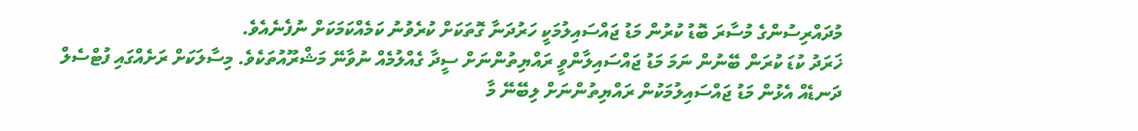މުދައްރިސުންގެ މުސާރަ ބޮޑު ކުރުން މަޑު ޖައްސައިލުމަކީ ހަރުދަނާ ގޮތަކަށް ކުރެވުނު ކަމެއްކަމަކަށް ނުފެނެއެވެ.
ޚަރަދު ކުޑަ ކުރަން ބޭނުން ނަމަ މަޑު ޖައްސައިލާންވީ ރައްޔިތުންނަށް ސީދާ ގެއްލުމެއް ނުވާނޭ މަޝްރޫއުތަކެވެ. މިސާލަކަށް ރަށެއްގައި ފުޓްސެލް ދަނޑެއް އެޅުން މަޑު ޖައްސައިލުމަކުން ރައްޔިތުންނަށް ލިބޭނޭ މާ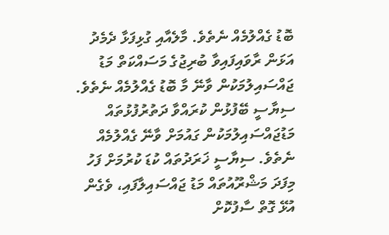ބޮޑު ގެއްލުމެއް ނެތެވެ. މާލެއާއި ގުޅިފަޅާ ދެމެދު އަޅަން ރާވައިފައިވާ ބުރިޖުގެ މަސައްކަތް މަޑު ޖައްސައިލުމަކުން ވާނޭ މާ ބޮޑު ގެއްލުމެއް ނެތެވެ. ސިޔާސީ ބޭފުޅުން ކުރައްވާ ދަތުރުފުޅުތައް މަޑުޖައްސައިލުމަކުން ގައުމަށް ވާނޭ ގެއްލުމެއް ނެތެވެ. ސިޔާސީ ޚަރަދުތައް ކުޑަ ކުރުމަށް ފަހު މިފަދަ މަޝްރޫއުތައް މަޑު ޖައްސައިލާފައި، ވެގެން އުޅޭ ގޮތް ސާފުކޮށް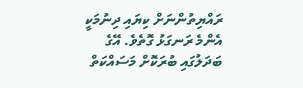ރައްޔިތުންނަށް ކިޔައި ދިނުމަކީ އެންމެ ރަނގަޅު ގޮތެވެ. އޭގެ ބަދަލުގައި ބުރަކޮށް މަސައްކަތް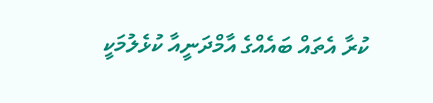ކުރާ އެތައް ބައެއްގެ އާމްދަނީއާ ކުޅެލުމަކީ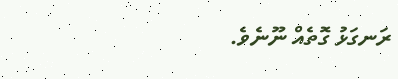ރަނގަޅު ގޮތެއް ނޫނެވެ.